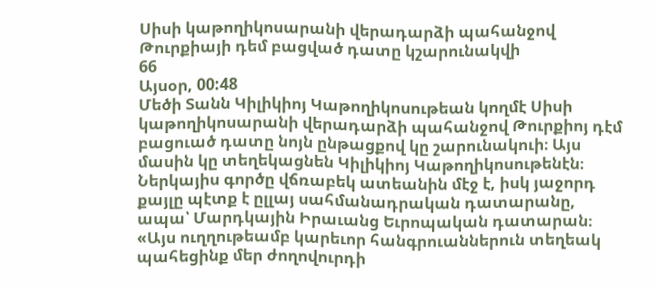Սիսի կաթողիկոսարանի վերադարձի պահանջով Թուրքիայի դեմ բացված դատը կշարունակվի
66
Այսօր, 00:48
Մեծի Տանն Կիլիկիոյ Կաթողիկոսութեան կողմէ Սիսի կաթողիկոսարանի վերադարձի պահանջով Թուրքիոյ դէմ բացուած դատը նոյն ընթացքով կը շարունակուի։ Այս մասին կը տեղեկացնեն Կիլիկիոյ Կաթողիկոսութենէն։ Ներկայիս գործը վճռաբեկ ատեանին մէջ է, իսկ յաջորդ քայլը պէտք է ըլլայ սահմանադրական դատարանը, ապա՝ Մարդկային Իրաւանց Եւրոպական դատարան։ «Այս ուղղութեամբ կարեւոր հանգրուաններուն տեղեակ պահեցինք մեր ժողովուրդի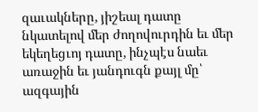զաւակները, յիշեալ դատը նկատելով մեր ժողովուրդին եւ մեր եկեղեցւոյ դատը, ինչպէս նաեւ առաջին եւ յանդուգն քայլ մը՝ ազգային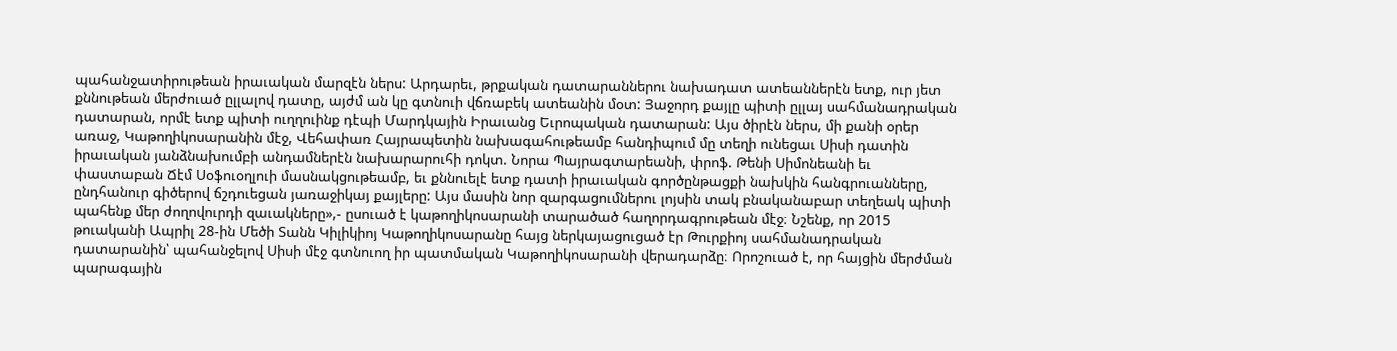պահանջատիրութեան իրաւական մարզէն ներս: Արդարեւ, թրքական դատարաններու նախադատ ատեաններէն ետք, ուր յետ քննութեան մերժուած ըլլալով դատը, այժմ ան կը գտնուի վճռաբեկ ատեանին մօտ: Յաջորդ քայլը պիտի ըլլայ սահմանադրական դատարան, որմէ ետք պիտի ուղղուինք դէպի Մարդկային Իրաւանց Եւրոպական դատարան: Այս ծիրէն ներս, մի քանի օրեր առաջ, Կաթողիկոսարանին մէջ, Վեհափառ Հայրապետին նախագահութեամբ հանդիպում մը տեղի ունեցաւ Սիսի դատին իրաւական յանձնախումբի անդամներէն նախարարուհի դոկտ. Նորա Պայրագտարեանի, փրոֆ. Թենի Սիմոնեանի եւ փաստաբան Ճէմ Սօֆուօղլուի մասնակցութեամբ, եւ քննուելէ ետք դատի իրաւական գործընթացքի նախկին հանգրուանները, ընդհանուր գիծերով ճշդուեցան յառաջիկայ քայլերը: Այս մասին նոր զարգացումներու լոյսին տակ բնականաբար տեղեակ պիտի պահենք մեր ժողովուրդի զաւակները»,- ըսուած է կաթողիկոսարանի տարածած հաղորդագրութեան մէջ։ Նշենք, որ 2015 թուականի Ապրիլ 28-ին Մեծի Տանն Կիլիկիոյ Կաթողիկոսարանը հայց ներկայացուցած էր Թուրքիոյ սահմանադրական դատարանին՝ պահանջելով Սիսի մէջ գտնուող իր պատմական Կաթողիկոսարանի վերադարձը։ Որոշուած է, որ հայցին մերժման պարագային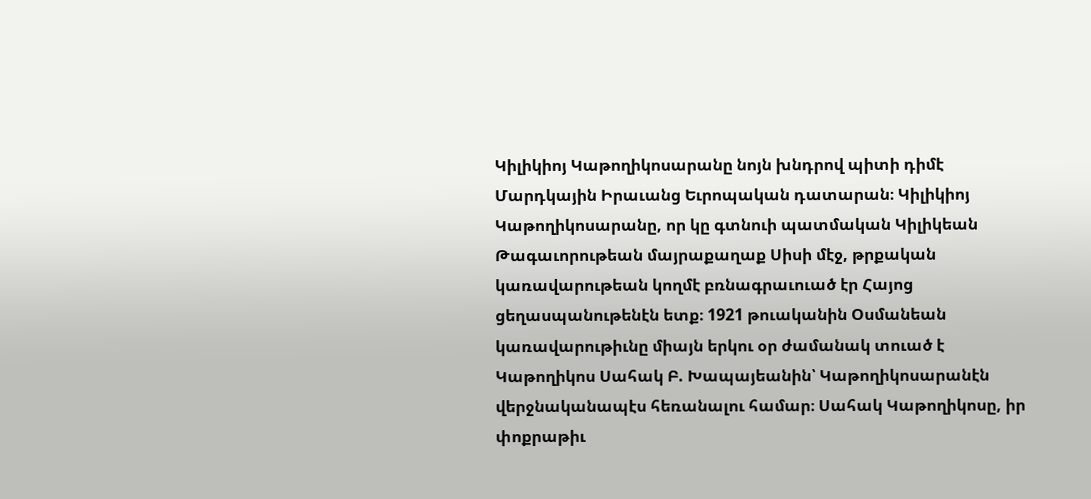Կիլիկիոյ Կաթողիկոսարանը նոյն խնդրով պիտի դիմէ Մարդկային Իրաւանց Եւրոպական դատարան։ Կիլիկիոյ Կաթողիկոսարանը, որ կը գտնուի պատմական Կիլիկեան Թագաւորութեան մայրաքաղաք Սիսի մէջ, թրքական կառավարութեան կողմէ բռնագրաւուած էր Հայոց ցեղասպանութենէն ետք։ 1921 թուականին Օսմանեան կառավարութիւնը միայն երկու օր ժամանակ տուած է Կաթողիկոս Սահակ Բ. Խապայեանին՝ Կաթողիկոսարանէն վերջնականապէս հեռանալու համար։ Սահակ Կաթողիկոսը, իր փոքրաթիւ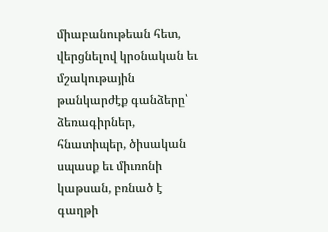միաբանութեան հետ, վերցնելով կրօնական եւ մշակութային թանկարժէք գանձերը՝ ձեռագիրներ, հնատիպեր, ծիսական սպասք եւ միւռոնի կաթսան, բռնած է գաղթի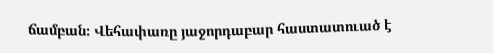ճամբան։ Վեհափառը յաջորդաբար հաստատուած է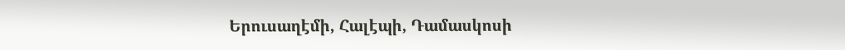Երուսաղէմի, Հալէպի, Դամասկոսի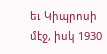եւ Կիպրոսի մէջ, իսկ 1930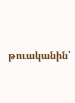թուականին՝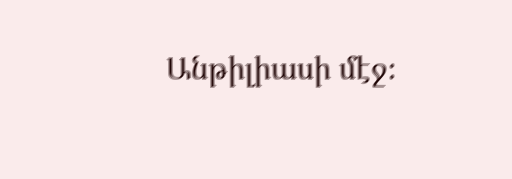Անթիլիասի մէջ։